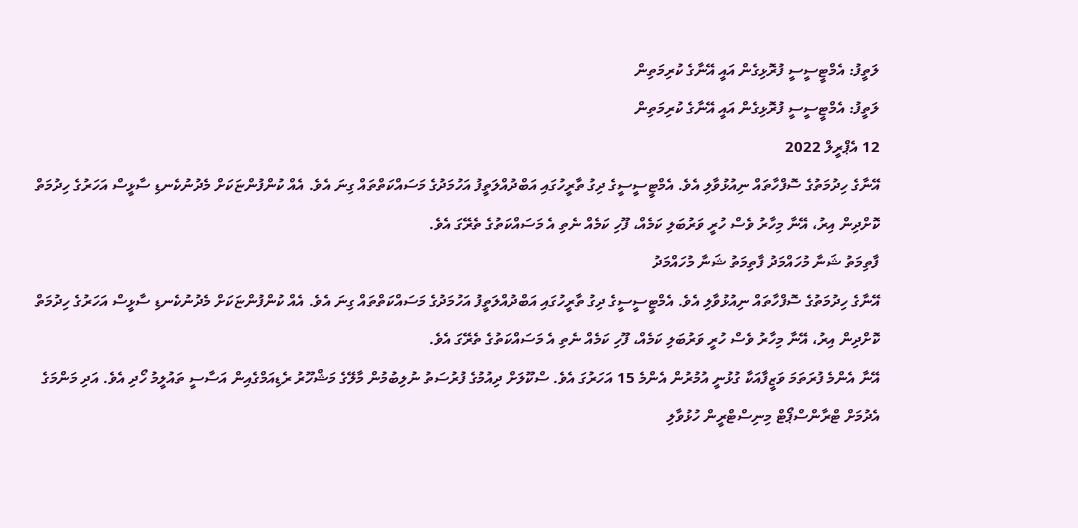ލަތީފު: އެމްޓީސީސީ ފުރޮޅިގެން އައީ އޭނާގެ ކުރިމަތިން
ލަތީފު: އެމްޓީސީސީ ފުރޮޅިގެން އައީ އޭނާގެ ކުރިމަތިން
12 އެޕްރީލް 2022
އޭނާގެ ހިދުމަތުގެ ސޮފްހާތައް ނިއުޅުވާލި އެވެ. އެމްޓީސީސީގެ ދިގު ތާރީހުގައި އަބްދުއްލަތީފު އަހުމަދުގެ މަސައްކަތްތައް ގިނަ އެވެ. އެއް ކުންފުންޏަކަށް މެދުނުކެނޑި ސާޅީސް އަހަރުގެ ހިދުމަތް ކޮށްދިން އިރު، އޭނާ މިހާރު ވެސް ހުރީ ވަރުބަލި ކަމެއް، ފޫހި ކަމެއް ނެތި އެ މަސައްކަތުގެ ތެރޭގަ އެވެ.
ފާތިމަތު ޝަނާ މުހައްމަދު ފާތިމަތު ޝަނާ މުހައްމަދު
އޭނާގެ ހިދުމަތުގެ ސޮފްހާތައް ނިއުޅުވާލި އެވެ. އެމްޓީސީސީގެ ދިގު ތާރީހުގައި އަބްދުއްލަތީފު އަހުމަދުގެ މަސައްކަތްތައް ގިނަ އެވެ. އެއް ކުންފުންޏަކަށް މެދުނުކެނޑި ސާޅީސް އަހަރުގެ ހިދުމަތް ކޮށްދިން އިރު، އޭނާ މިހާރު ވެސް ހުރީ ވަރުބަލި ކަމެއް، ފޫހި ކަމެއް ނެތި އެ މަސައްކަތުގެ ތެރޭގަ އެވެ.
އޭނާ އެންމެ ފުރަތަމަ ވަޒީފާއަކާ ގުޅުނީ އުމުރުން އެންމެ 15 އަހަރުގަ އެވެ. ސްކޫލަށް ދިއުމުގެ ފުރުސަތު ނުލިބުމުން މާލޭގެ މަޝްހޫރު ރެޑިއަމްގެއިން އަސާސީ ތައުލީމު ހޯދި އެވެ. އަދި މަންމަގެ އެދުމަށް ޓްރާންސްޕޯޓް މިނިސްޓްރީން ހުޅުވާލި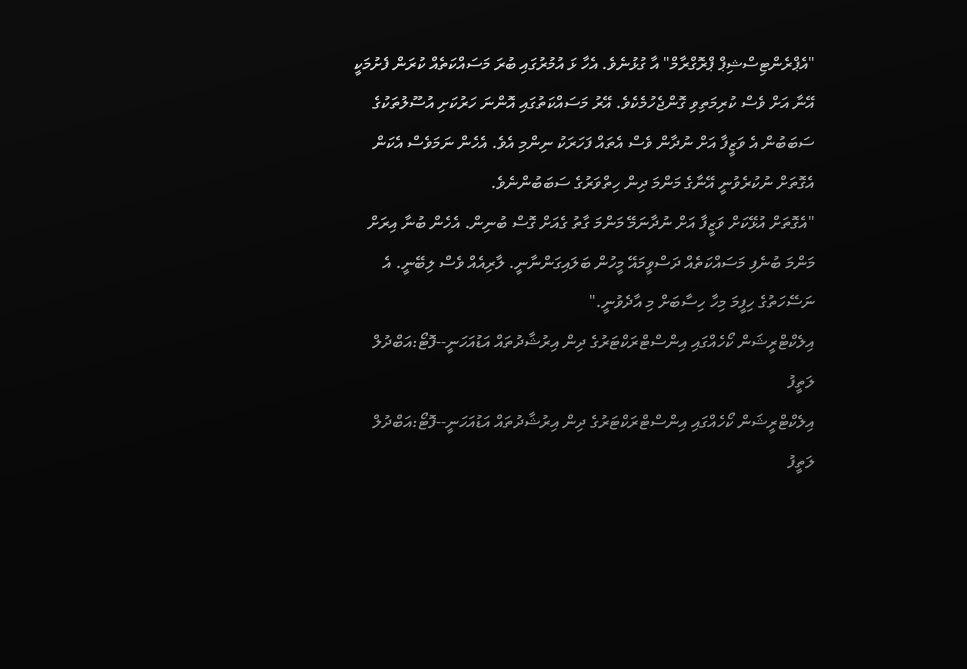"އެޕްރެންޓިސްޝިޕް ޕްރޮގްރާމް" އާ ގުޅުނެވެ. އެހާ ޅަ އުމުރުގައި ބުރަ މަސައްކަތެއް ކުރަން ފެށުމަކީ އޭނާ އަށް ވެސް ކުރިމަތިވި ގޮންޖެހުމެކެވެ. އޭރު މަސައްކަތުގައި އޮންނަ ހަރުކަށި އުސޫލުތަކުގެ ސަބަބުން އެ ވަޒީފާ އަށް ނުދާން ވެސް އެތައް ފަހަރަކު ނިންމި އެވެ. އެހެން ނަމަވެސް އެކަން އެގޮތަށް ނުކުރެވުނީ އޭނާގެ މަންމަ ދިން ހިތްވަރުގެ ސަބަބުންނެވެ.
"އެގޮތަށް އުޅޭކަށް ވަޒީފާ އަށް ނުދާނަމޭ މަންމަ ގާތު ގެއަށް ގޮސް ބުނިން. އެހެން ބުނާ އިރަށް މަންމަ ބުނެފި މަސައްކަތެއް ދަސްވީމައޭ މީހުން ބަލައިގަންނާނީ. ލާރިއެއް ވެސް ލިބޭނީ. އެ ނަސޭހަތުގެ ހިފީމަ މިހާ ހިސާބަށް މި އާދެވުނީ."
އިލެކްޓްރީޝަން ކޯހެއްގައި އިންސްޓްރަކްޓަރުގެ ދިން އިރުޝާދުތައް އަޑުއަހަނީ--ފޮޓޯ:އަބްދުލް ލަތީފު
އިލެކްޓްރީޝަން ކޯހެއްގައި އިންސްޓްރަކްޓަރުގެ ދިން އިރުޝާދުތައް އަޑުއަހަނީ--ފޮޓޯ:އަބްދުލް ލަތީފު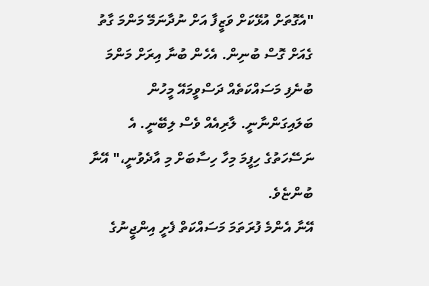"އެގޮތަށް އުޅޭކަށް ވަޒީފާ އަށް ނުދާނަމޭ މަންމަ ގާތު ގެއަށް ގޮސް ބުނިން. އެހެން ބުނާ އިރަށް މަންމަ ބުނެފި މަސައްކަތެއް ދަސްވީމައޭ މީހުން ބަލައިގަންނާނީ. ލާރިއެއް ވެސް ލިބޭނީ. އެ ނަސޭހަތުގެ ހިފީމަ މިހާ ހިސާބަށް މި އާދެވުނީ،" އޭނާ ބުންޏެވެ.
އޭނާ އެންމެ ފުރަތަމަ މަސައްކަތް ފެށީ އިންޖީނުގެ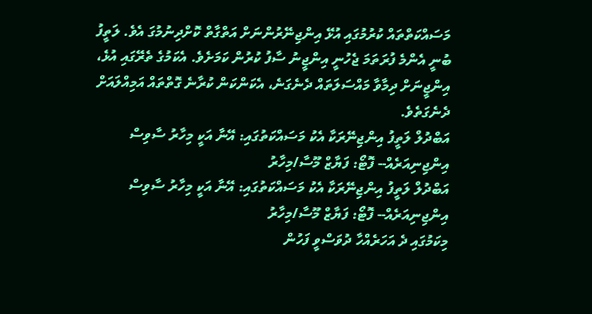މަސައްކަތްތައް ކުރުމުގައި އުޅޭ އިންޖިނޭރުންނަށް އަތްގާތް ކޮށްދިނުމުގަ އެވެ. ލަތީފު ބުނީ އެންމެ ފުރަތަމަ ޖެހުނީ އިންޖީނު ސާފު ކުރުން ކަމަށެވެ. އެކަމުގެ ތެރޭގައި އުޅެ، އިންޖީނަށް ދިމާވާ މައްސަލަތައް ދެނެގަނެ، އެކަންކަން ކުރާނެ ގޮތްތައް އަމިއްލައަށް ދެނެގަތެވެ.
އަބްދުލް ލަތީފު އިންޖިނޭރަކާ އެކު މަސައްކަތުގައި: އޭނާ އަކީ މިހާރު ސާވިސް އިންޖިނިއަރެއް-- ފޮޓޯ: ފަޔާޒް މޫސާ/މިހާރު
އަބްދުލް ލަތީފު އިންޖިނޭރަކާ އެކު މަސައްކަތުގައި: އޭނާ އަކީ މިހާރު ސާވިސް އިންޖިނިއަރެއް-- ފޮޓޯ: ފަޔާޒް މޫސާ/މިހާރު
މިކަމުގައި ދެ އަހަރެއްހާ ދުވަސްވީ ފަހުން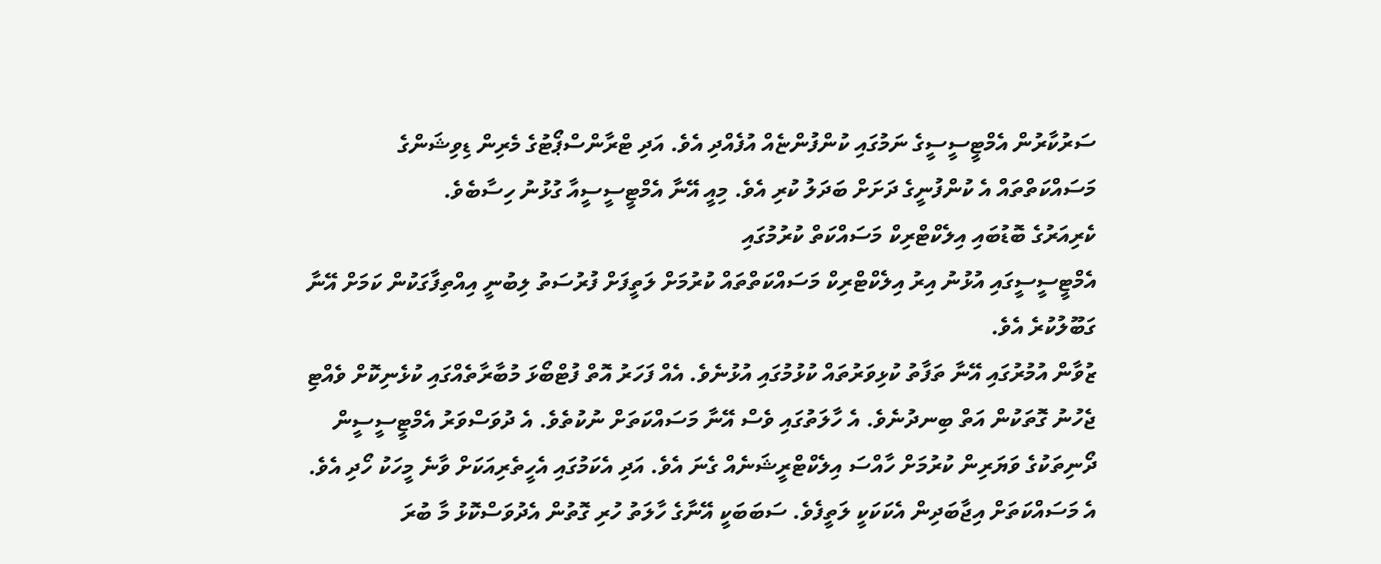ސަރުކާރުން އެމްޓީސީސީގެ ނަމުގައި ކުންފުންޏެއް އުފެއްދި އެވެ. އަދި ޓްރާންސްޕޯޓުގެ މެރިން ޑިވިޝަންގެ މަސައްކަތްތައް އެ ކުންފުނީގެ ދަށަށް ބަދަލު ކުރި އެވެ. މިއީ އޭނާ އެމްޓީސީސީއާ ގުޅުނު ހިސާބެވެ.
ކެރިއަރުގެ ބޮޑުބައި އިލެކްޓްރިކް މަސައްކަތް ކުރުމުގައި
އެމްޓީސީސީގައި އުޅުނު އިރު އިލެކްޓްރިކް މަސައްކަތްތައް ކުރުމަށް ލަތީފަށް ފުރުސަތު ލިބުނީ އިއްތިފާގަކުން ކަމަށް އޭނާ ގަބޫލުކުރެ އެވެ.
ޒުވާން އުމުރުގައި އޭނާ ތަފާތު ކުޅިވަރުތައް ކުޅުމުގައި އުޅުނެވެ. އެއް ފަހަރު އޮތް ފުޓްބޯޅަ މުބާރާތެއްގައި ކުޅެނިކޮށް ވެއްޓި ޖެހުނު ގޮތަކުން އަތް ބިނދުނެވެ. އެ ހާލަތުގައި ވެސް އޭނާ މަސައްކަތަށް ނުކުތެވެ. އެ ދުވަސްވަރު އެމްޓީސީސީން ދޯނިތަކުގެ ވަޔަރިން ކުރުމަށް ހާއްސަ އިލެކްޓްރީޝަނެއް ގެނަ އެވެ. އަދި އެކަމުގައި އެހީތެރިއަކަށް ވާނެ މީހަކު ހޯދި އެވެ. އެ މަސައްކަތަށް އިޖާބަދިން އެކަކަކީ ލަތީފެވެ. ސަބަބަކީ އޭނާގެ ހާލަތު ހުރި ގޮތުން އެދުވަސްކޮޅު މާ ބުރަ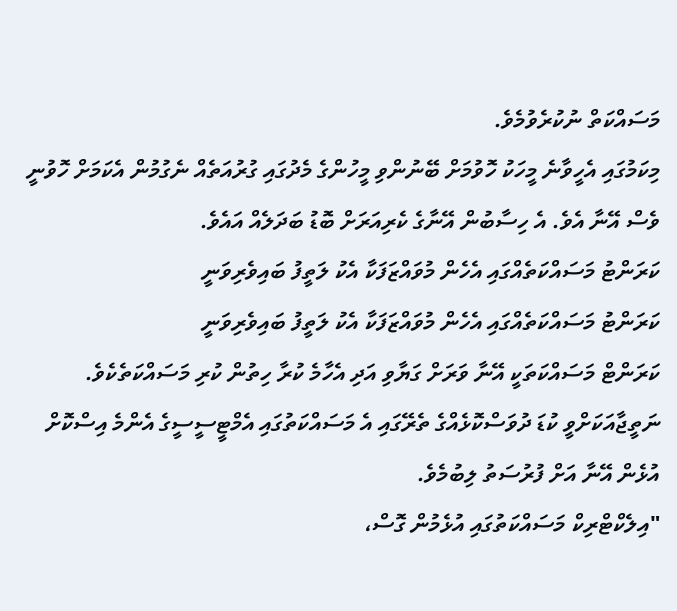މަސައްކަތް ނުކުރެވުމެވެ.
މިކަމުގައި އެހީވާނެ މީހަކު ހޮވުމަށް ބޭނުންވި މީހުންގެ މެދުގައި ގުރުއަތެއް ނެގުމުން އެކަމަށް ހޮވުނީ ވެސް އޭނާ އެވެ. އެ ހިސާބުން އޭނާގެ ކެރިއަރަށް ބޮޑު ބަދަލެއް އައެވެ.
ކަރަންޓު މަސައްކަތެއްގައި އެހެން މުވައްޒަފަކާ އެކު ލަތީފު ބައިވެރިވަނީ
ކަރަންޓު މަސައްކަތެއްގައި އެހެން މުވައްޒަފަކާ އެކު ލަތީފު ބައިވެރިވަނީ
ކަރަންޓް މަސައްކަތަކީ އޭނާ ވަރަށް ގަޔާވި އަދި އެހާމެ ކުރާ ހިތުން ކުރި މަސައްކަތެކެވެ. ނަތީޖާއަކަށްވީ ކުޑަ ދުވަސްކޮޅެއްގެ ތެރޭގައި އެ މަސައްކަތުގައި އެމްޓީސީސީގެ އެންމެ އިސްކޮށް އުޅެން އޭނާ އަށް ފުރުސަތު ލިބުމެވެ.
"އިލެކްޓްރިކް މަސައްކަތުގައި އުޅެމުން ގޮސް،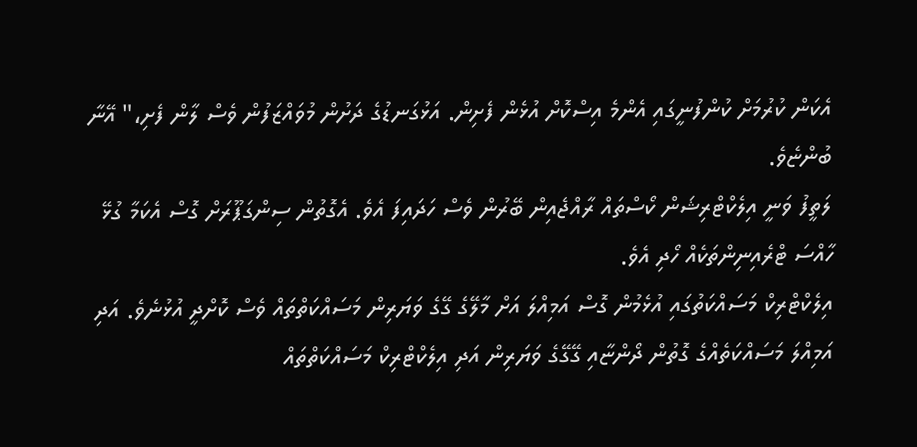އެކަން ކުރުމަށް ކުންފުނީގައި އެންމެ އިސްކޮށް އުޅެން ފެށިން. އަޅުގަނޑުގެ ދަށުން މުވައްޒަފުން ވެސް ލާން ފެށި،" އޭނާ ބުންޏެވެ.
ލަތީފު ވަނީ އިލެކްޓްރިޝަން ކޯސްތައް ރާއްޖެއިން ބޭރުން ވެސް ހަދައިފަ އެވެ. އެގޮތުން ސިންގަޕޫރަށް ގޮސް އެކަމާ ގުޅޭ ހާއްސަ ޓްރެއިނިންތަކެއް ހޯދި އެވެ.
އިލެކްޓްރިކް މަސައްކަތުގައި އުޅެމުން ގޮސް އަމިއްލަ އަށް މާލޭގެ ގޭގެ ވަޔަރިން މަސައްކަތްތައް ވެސް ކޮށްދީ އުޅުނެވެ. އަދި އަމިއްލަ މަސައްކަތެއްގެ ގޮތުން ދޯންޏާއި ގޭގޭގެ ވަޔަރިން އަދި އިލެކްޓްރިކް މަސައްކަތްތައް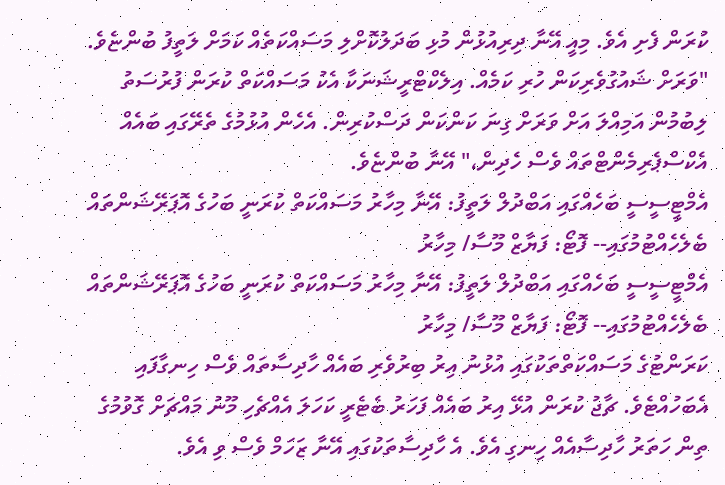ކުރަން ފެށި އެވެ. މިއީ އޭނާ ދިރިއުޅުން މުޅި ބަދަލުކޮށްލި މަސައްކަތެއް ކަމަށް ލަތީފު ބުންޏެވެ.
"ވަރަށް ޝައުގުވެރިކަން ހުރި ކަމެއް. އިލެކްޓްރީޝަނަކާ އެކު މަސައްކަތް ކުރަން ފުރުސަތު ލިބުމުން އަމިއްލަ އަށް ވަރަށް ގިނަ ކަންކަން ދަސްކުރިން. އެހެން އުޅުމުގެ ތެރޭގައި ބައެއް އެކްސްޕެރިމެންޓްތައް ވެސް ހެދިން،" އޭނާ ބުންޏެވެ.
އެމްޓީސީސީ ބަހެއްގައި އަބްދުލް ލަތީފު: އޭނާ މިހާރު މަސައްކަތް ކުރަނީ ބަހުގެ އޮޕަރޭޝަންތައް ބެލެހެއްޓުމުގައި-- ފޮޓޯ: ފަޔާޒް މޫސާ/ މިހާރު
އެމްޓީސީސީ ބަހެއްގައި އަބްދުލް ލަތީފު: އޭނާ މިހާރު މަސައްކަތް ކުރަނީ ބަހުގެ އޮޕަރޭޝަންތައް ބެލެހެއްޓުމުގައި-- ފޮޓޯ: ފަޔާޒް މޫސާ/ މިހާރު
ކަރަންޓުގެ މަސައްކަތްތަކުގައި އުޅުނު އިރު ބިރުވެރި ބައެއް ހާދިސާތައް ވެސް ހިނގާފައި އެބަހުއްޓެވެ. ޗާޖު ކުރަން އުޅޭ އިރު ބައެއް ފަހަރު ބެޓެރީ ކަހަލަ އެއްޗެހި މޫނު މައްޗަށް ގޮވުމުގެ ތިން ހަތަރު ހާދިސާއެއް ހިނގި އެވެ. އެ ހާދިސާތަކުގައި އޭނާ ޒަހަމް ވެސް ވި އެވެ.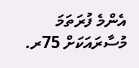އެންމެ ފުރަތަމަ މުސާރައަކަށް 75ރ.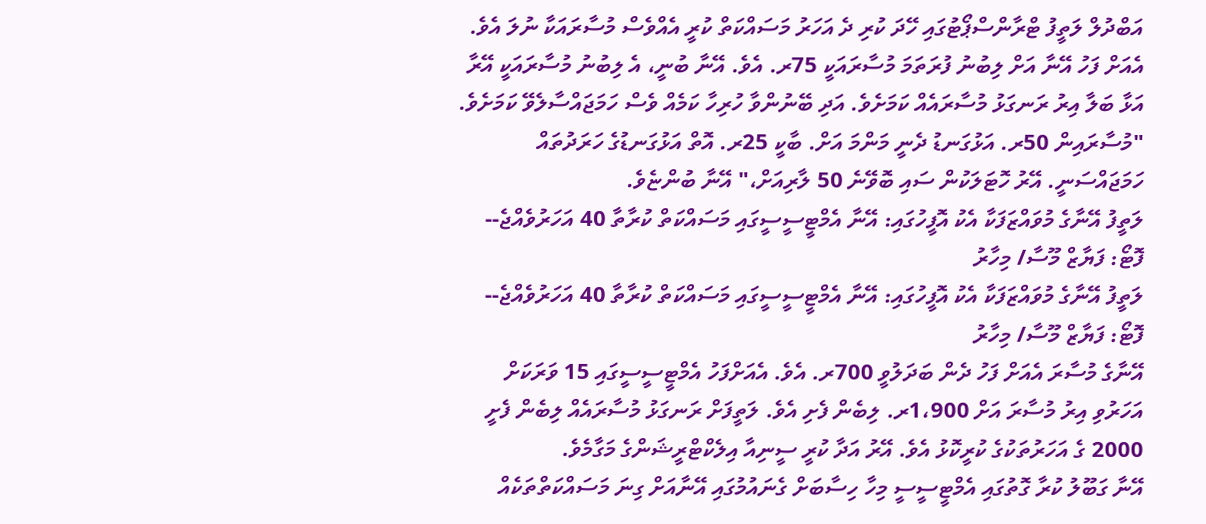އަބްދުލް ލަތީފު ޓްރާންސްޕޯޓުގައި ހޭދަ ކުރި ދެ އަހަރު މަސައްކަތް ކުރީ އެއްވެސް މުސާރައަކާ ނުލަ އެވެ. އެއަށް ފަހު އޭނާ އަށް ލިބުނު ފުރަތަމަ މުސާރައަކީ 75ރ. އެވެ. އޭނާ ބުނީ، އެ ލިބުނު މުސާރައަކީ އޭރާ އަޅާ ބަލާ އިރު ރަނގަޅު މުސާރައެއް ކަމަށެވެ. އަދި ބޭނުންވާ ހުރިހާ ކަމެއް ވެސް ހަމަޖައްސާލެވޭ ކަމަށެވެ.
"މުސާރައިން 50ރ. އަޅުގަނޑު ދެނީ މަންމަ އަށް. ބާކީ 25ރ. އޮތް އަޅުގަނޑުގެ ހަރަދުތައް ހަމަޖައްސަނީ. އޭރު ހޮޓަލަކުން ސައި ބޮވޭނެ 50 ލާރިއަށް،" އޭނާ ބުންޏެވެ.
ލަތީފު އޭނާގެ މުވައްޒަފަކާ އެކު އޮފީހުގައި: އޭނާ އެމްޓީސީސީގައި މަސައްކަތް ކުރާތާ 40 އަހަރުވެއްޖެ-- ފޮޓޯ: ފަޔާޒް މޫސާ/ މިހާރު
ލަތީފު އޭނާގެ މުވައްޒަފަކާ އެކު އޮފީހުގައި: އޭނާ އެމްޓީސީސީގައި މަސައްކަތް ކުރާތާ 40 އަހަރުވެއްޖެ-- ފޮޓޯ: ފަޔާޒް މޫސާ/ މިހާރު
އޭނާގެ މުސާރަ އެއަށް ފަހު ދެން ބަދަލުވީ 700ރ. އެވެ. އެއަށްފަހު އެމްޓީސީސީގައި 15 ވަރަކަށް އަހަރުވި އިރު މުސާރަ އަށް 1،900ރ. ލިބެން ފެށި އެވެ. ލަތީފަށް ރަނގަޅު މުސާރައެއް ލިބެން ފެށީ 2000 ގެ އަހަރުތަކުގެ ކުރީކޮޅު އެވެ. އޭރު އަދާ ކުރީ ސީނިއާ އިލެކްޓްރީޝަންގެ މަގާމެވެ.
އޭނާ ގަބޫލު ކުރާ ގޮތުގައި އެމްޓީސީސީ މިހާ ހިސާބަށް ގެނައުމުގައި އޭނާއަށް ގިނަ މަސައްކަތްތަކެއް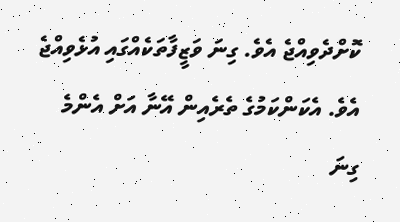ކޮށްދެވިއްޖެ އެވެ. ގިނަ ވަޒީފާތަކެއްގައި އުޅެވިއްޖެ އެވެ. އެކަންކަމުގެ ތެރެއިން އޭނާ އަށް އެންމެ ގިނަ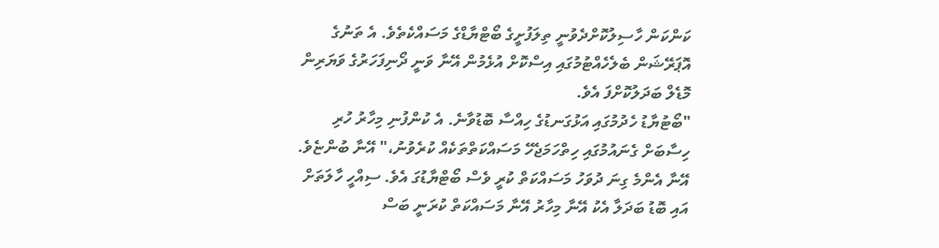ކަންކަން ހާސިލުކޮށްދެވުނީ ތިލަފުށީގެ ބޯޓްޔާޑްގެ މަސައްކެތެވެ. އެ ތަނުގެ އޮޕަރޭޝަން ބެލެހެއްޓުމުގައި އިސްކޮށް އުޅެމުން އޭނާ ވަނީ ދޯނިފަހަރުގެ ވަޔަރިން މޮޑެލް ބަދަލުކޮށްފަ އެވެ.
"ބޯޓުޔާޑު ހެދުމުގައި އަޅުގަނޑުގެ ހިއްސާ ބޮޑުވާނެ. އެ ކުންފުނި މިހާރު ހުރި ހިސާބަށް ގެނައުމުގައި ހިތްހަމަޖެހޭ މަސައްކަތްތަކެއް ކުރެވުނު،" އޭނާ ބުންޏެވެ.
އޭނާ އެންމެ ގިނަ ދުވަހު މަސައްކަތް ކުރީ ވެސް ބޯޓްޔާޑުގަ އެވެ. ސިއްހީ ހާލަތަށް އައި ބޮޑު ބަދަލާ އެކު އޭނާ މިހާރު އޭނާ މަސައްކަތް ކުރަނީ ބަސް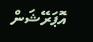އޮޕަރޭޝަން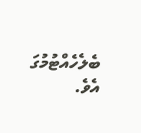ބެލެހެއްޓުމުގަ އެވެ.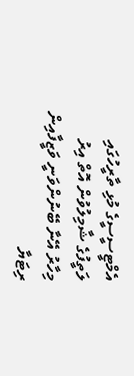އެމްޓީސީސީގެ މުޅި ތާރީހުގައި ލަތީފުގެ ޝާމިލުވުން އޮތް އިރު މިހާރު އޭނާ ބޭނުންވަނީ ވަޒީފާއިން ރިޓަޔާ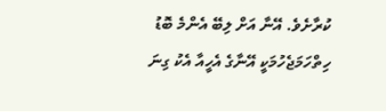ކުރާށެވެ. އޭނާ އަށް ލިބޭ އެންމެ ބޮޑު ހިތްހަމަޖެހުމަކީ އޭނާގެ އެހީއާ އެކު ގިނަ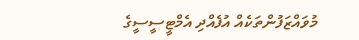މުވައްޒަފުންތަކެއް އުފެއްދި އެމްޓީސީސީގެ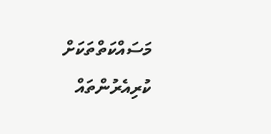މަސައްކަތްތަކަށް ކުރިއެރުންތައް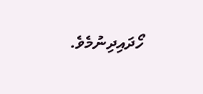ހޯދައިދިނުމެވެ.